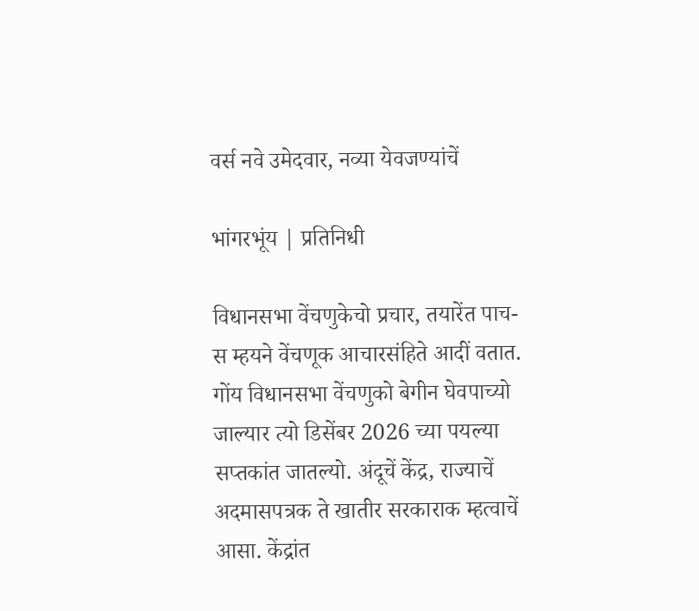वर्स नवे उमेदवार, नव्या येवजण्यांचें

भांगरभूंय | प्रतिनिधी

विधानसभा वेंचणुकेचो प्रचार, तयारेंत पाच- स म्हयने वेंचणूक आचारसंहिते आदीं वतात. गोंय विधानसभा वेंचणुको बेगीन घेवपाच्यो जाल्यार त्यो डिसेंबर 2026 च्या पयल्या सप्तकांत जातल्यो. अंदूचें केंद्र, राज्याचें अदमासपत्रक ते खातीर सरकाराक म्हत्वाचें आसा. केंद्रांत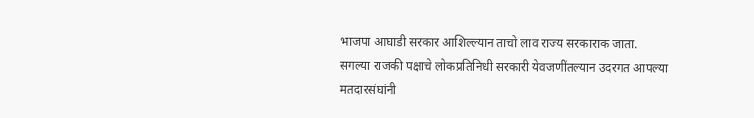भाजपा आघाडी सरकार आशिल्ल्यान ताचो लाव राज्य सरकाराक जाता. सगल्या राजकी पक्षाचे लोकप्रतिनिधी सरकारी येवजणींतल्यान उदरगत आपल्या मतदारसंघांनी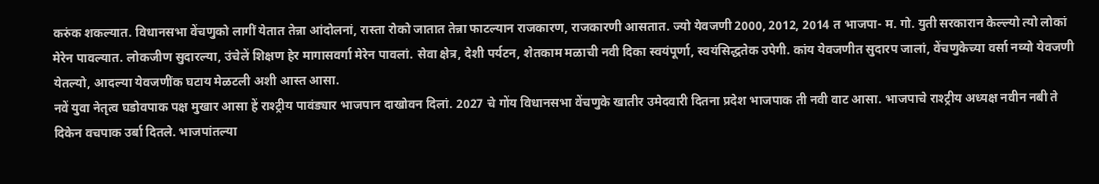करुंक शकल्यात. विधानसभा वेंचणुको लागीं येतात तेन्ना आंदोलनां, रास्ता रोको जातात तेन्ना फाटल्यान राजकारण, राजकारणी आसतात. ज्यो येवजणी 2000, 2012, 2014 त भाजपा- म. गो. युती सरकारान केल्ल्यो त्यो लोकां मेरेन पावल्यात. लोकजीण सुदारल्या, उंचेलें शिक्षण हेर मागासवर्गा मेरेन पावलां. सेवा क्षेत्र, देशी पर्यटन, शेतकाम मळाची नवी दिका स्वयंपूर्णा, स्वयंसिद्धतेक उपेगी. कांय येवजणीत सुदारप जालां, वेंचणुकेच्या वर्सा नव्यो येवजणी येतल्यो, आदल्या येवजणींक घटाय मेळटली अशी आस्त आसा.
नवें युवा नेतृत्व घडोवपाक पक्ष मुखार आसा हें राश्ट्रीय पावंड्यार भाजपान दाखोवन दिलां. 2027 चे गोंय विधानसभा वेंचणुके खातीर उमेदवारी दितना प्रदेश भाजपाक ती नवी वाट आसा. भाजपाचे राश्ट्रीय अध्यक्ष नवीन नबी ते दिकेन वचपाक उर्बा दितले. भाजपांतल्या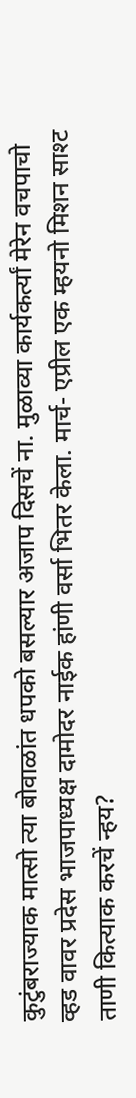कुटुंबराज्याक मात्सो त्या बोवाळांत धपको बसल्यार अजाप दिसचें ना. मुळाव्या कार्यकर्त्यां मेरेन वचपाचो व्हड वावर प्रदेस भाजपाध्यक्ष दामोदर नाईक हांणी वर्सा भितर केला. मार्च- एप्रील एक म्हयनो मिशन साश्ट ताणी कित्याक करचें न्हय?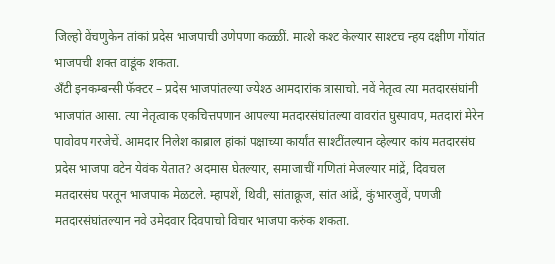जिल्हो वेंचणुकेन तांकां प्रदेस भाजपाची उणेपणा कळ्ळीं. मात्शे कश्ट केल्यार साश्टच न्हय दक्षीण गोंयांत भाजपची शक्त वाडूंक शकता.
अँटी इनकम्बन्सी फॅक्टर – प्रदेस भाजपांतल्या ज्येश्ठ आमदारांक त्रासाचो. नवें नेतृत्व त्या मतदारसंघांनी भाजपांत आसा. त्या नेतृत्वाक एकचित्तपणान आपल्या मतदारसंघांतल्या वावरांत घुस्पावप, मतदारां मेरेन पावोवप गरजेचें. आमदार निलेश काब्राल हांकां पक्षाच्या कार्यांत साश्टींतल्यान व्हेल्यार कांय मतदारसंघ प्रदेस भाजपा वटेन येवंक येतात? अदमास घेतल्यार, समाजाचीं गणितां मेजल्यार मांद्रें, दिवचल मतदारसंघ परतून भाजपाक मेळटले. म्हापशें, थिवी, सांताक्रूज, सांत आंद्रें, कुंभारजुवें, पणजी मतदारसंघांतल्यान नवे उमेदवार दिवपाचो विचार भाजपा करुंक शकता.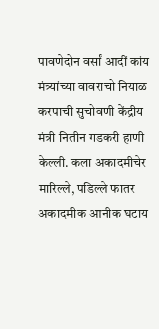पावणेदोन वर्सां आदीं कांय मंत्र्यांच्या वावराचो नियाळ करपाची सुचोवणी केंद्रीय मंत्री नितीन गडकरी हाणी केल्ली. कला अकादमीचेर मारिल्ले, पडिल्ले फातर अकादमीक आनीक घटाय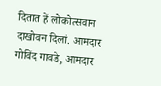दितात हें लोकोत्सवान दाखोवन दिलां. आमदार गोविंद गावडे, आमदार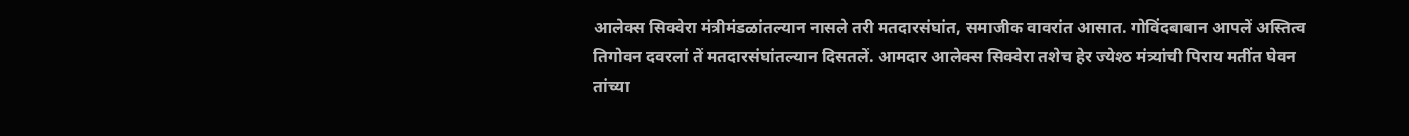आलेक्स सिक्वेरा मंत्रीमंडळांतल्यान नासले तरी मतदारसंघांत, समाजीक वावरांत आसात. गोविंदबाबान आपलें अस्तित्व तिगोवन दवरलां तें मतदारसंघांतल्यान दिसतलें. आमदार आलेक्स सिक्वेरा तशेच हेर ज्येश्ठ मंत्र्यांची पिराय मतींत घेवन तांच्या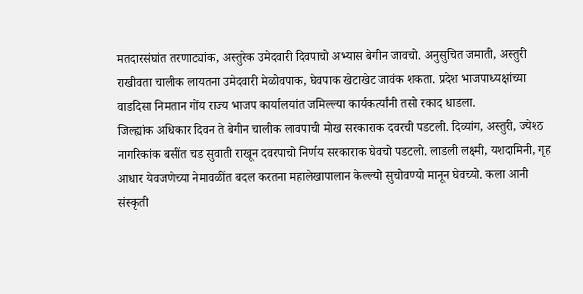मतदारसंघांत तरणाट्यांक, अस्तुरेक उमेदवारी दिवपाचो अभ्यास बेगीन जावचो. अनुसुचित जमाती, अस्तुरी राखीवता चालीक लायतना उमेदवारी मेळोवपाक, घेवपाक खेटाखेट जावंक शकता. प्रदेश भाजपाध्यक्षांच्या वाडदिसा निमतान गोंय राज्य भाजप कार्यालयांत जमिल्ल्या कार्यकर्त्यांनी तसो रकाद धाडला.
जिल्ह्यांक अधिकार दिवन ते बेगीन चालीक लावपाची मोख सरकाराक दवरची पडटली. दिव्यांग, अस्तुरी, ज्येश्ठ नागरिकांक बसींत चड सुवाती राखून दवरपाचो निर्णय सरकाराक घेवचो पडटलो. लाडली लक्ष्मी, यशदामिनी, गृह आधार येवजणेच्या नेमावळींत बदल करतना महालेखापालान केल्ल्यो सुचोवण्यो मानून घेवच्यो. कला आनी संस्कृती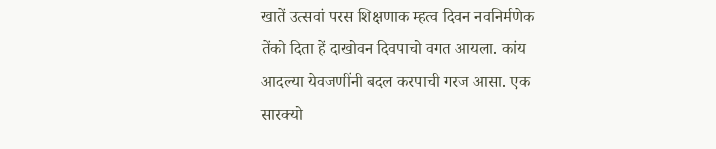खातें उत्सवां परस शिक्षणाक म्हत्व दिवन नवनिर्मणेक तेंको दिता हें दाखोवन दिवपाचो वगत आयला. कांय आदल्या येवजणींनी बदल करपाची गरज आसा. एक सारक्यो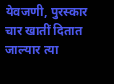येवजणी, पुरस्कार चार खातीं दितात जाल्यार त्या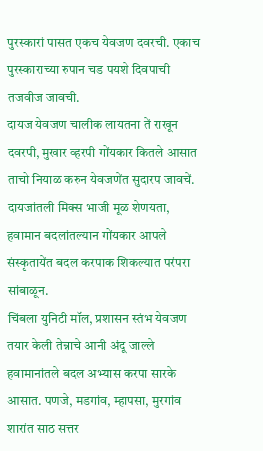पुरस्कारां पासत एकच येवजण दवरची. एकाच पुरस्काराच्या रुपान चड पयशे दिवपाची तजवीज जावची.
दायज येवजण चालीक लायतना तें राखून दवरपी, मुखार व्हरपी गोंयकार कितले आसात ताचो नियाळ करुन येवजणेंत सुदारप जावचें. दायजांतली मिक्स भाजी मूळ शेणयता, हवामान बदलांतल्यान गोंयकार आपले संस्कृतायेंत बदल करपाक शिकल्यात परंपरा सांबाळून.
चिंबला युनिटी मॉल, प्रशासन स्तंभ येवजण तयार केली तेन्नाचे आनी अंदू जाल्ले हवामानांतले बदल अभ्यास करपा सारके आसात. पणजे, मडगांव, म्हापसा, मुरगांव शारांत साठ सत्तर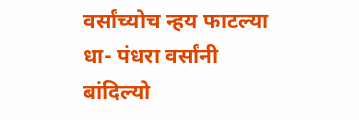वर्सांच्योच न्हय फाटल्या धा- पंधरा वर्सांनी बांदिल्यो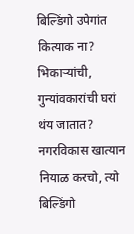बिल्डिंगो उपेगांत कित्याक ना? भिकाऱ्यांची, गुन्यांवकारांची घरां थंय जातात? नगरविकास खात्यान नियाळ करचो, त्यो बिल्डिंगो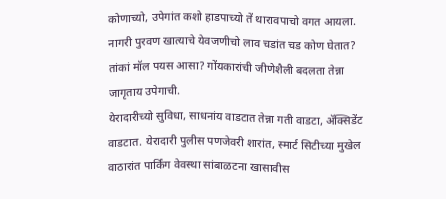कोणाच्यो, उपेगांत कशो हाडपाच्यो तें थारावपाचो वगत आयला.
नागरी पुरवण खात्याचे येवजणीचो लाव चडांत चड कोण घेतात? तांकां मॉल पयस आसा? गोंयकारांची जीणेशैली बदलता तेन्ना जागृताय उपेगाची.
येरादारीच्यो सुविधा, साधनांय वाडटात तेन्ना गती वाडटा, ॲक्सिडेंट वाडटात. येरादारी पुलीस पणजेवरी शारांत, स्मार्ट सिटीच्या मुखेल वाठारांत पार्किंग वेवस्था सांबाळटना खासावीस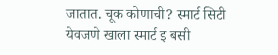जातात. चूक कोणाची? स्मार्ट सिटी येवजणे खाला स्मार्ट इ बसी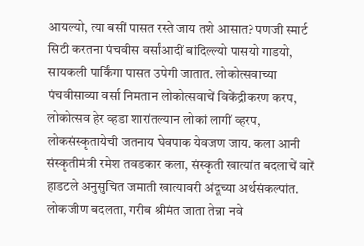आयल्यो, त्या बसीं पासत रस्ते जाय तशे आसात? पणजी स्मार्ट सिटी करतना पंचवीस वर्सांआदीं बांदिल्ल्यो पासयो गाडयो, सायकली पार्किंगा पासत उपेगी जातात. लोकोत्सवाच्या पंचवीसाव्या वर्सा निमतान लोकोत्सवाचें विकेंद्रीकरण करप, लोकोत्सव हेर व्हडा शारांतल्यान लोकां लागीं व्हरप, लोकसंस्कृतायेची जतनाय घेवपाक येवजण जाय. कला आनी संस्कृतीमंत्री रमेश तवडकार कला, संस्कृती खात्यांत बदलाचें वारें हाडटले अनुसुचित जमाती खात्यावरी अंदूच्या अर्थसंकल्पांत.
लोकजीण बदलता, गरीब श्रीमंत जाता तेन्ना नवे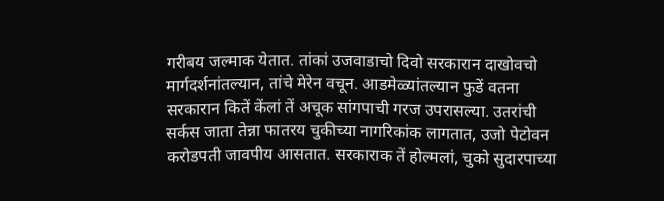गरीबय जल्माक येतात. तांकां उजवाडाचो दिवो सरकारान दाखोवचो मार्गदर्शनांतल्यान, तांचे मेरेन वचून. आडमेळ्यांतल्यान फुडें वतना सरकारान कितें केंलां तें अचूक सांगपाची गरज उपरासल्या. उतरांची सर्कस जाता तेन्ना फातरय चुकीच्या नागरिकांक लागतात, उजो पेटोवन करोडपती जावपीय आसतात. सरकाराक तें होल्मलां, चुको सुदारपाच्या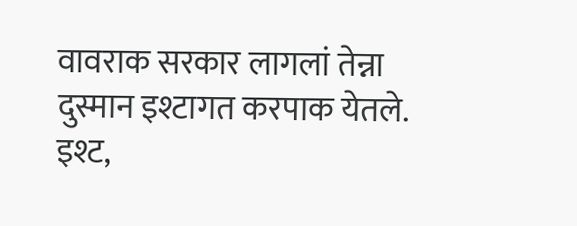वावराक सरकार लागलां तेन्ना दुस्मान इश्टागत करपाक येतले. इश्ट,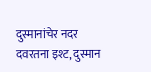दुस्मानांचेर नदर दवरतना इश्ट, दुस्मान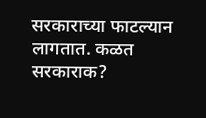सरकाराच्या फाटल्यान लागतात. कळत सरकाराक?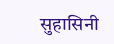सुहासिनी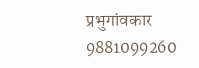प्रभुगांवकार
9881099260